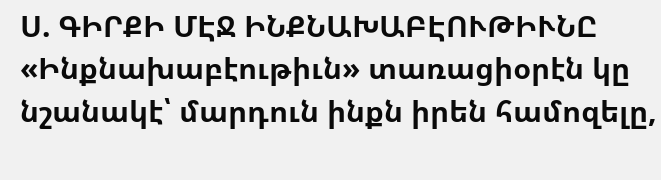Ս. ԳԻՐՔԻ ՄԷՋ ԻՆՔՆԱԽԱԲԷՈՒԹԻՒՆԸ
«Ինքնախաբէութիւն» տառացիօրէն կը նշանակէ՝ մարդուն ինքն իրեն համոզելը,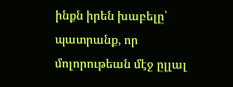ինքն իրեն խաբելը՝ պատրանք, որ մոլորութեան մէջ ըլլալ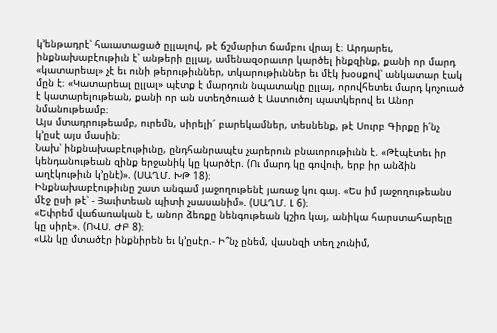կ՚ենթադրէ՝ հաւատացած ըլլալով, թէ ճշմարիտ ճամբու վրայ է։ Արդարեւ, ինքնախաբէութիւն է՝ անթերի ըլլալ, ամենազօրաւոր կարծել ինքզինք, քանի որ մարդ «կատարեալ» չէ եւ ունի թերութիւններ, տկարութիւններ եւ մէկ խօսքով՝ անկատար էակ մըն է։ «Կատարեալ ըլլալ» պէտք է մարդուն նպատակը ըլլայ, որովհետեւ մարդ կոչուած է կատարելութեան, քանի որ ան ստեղծուած է Աստուծոյ պատկերով եւ Անոր նմանութեամբ։
Այս մտադրութեամբ, ուրեմն, սիրելի՜ բարեկամներ, տեսնենք, թէ Սուրբ Գիրքը ի՛նչ կ՚ըսէ այս մասին։
Նախ՝ ինքնախաբէութիւնը, ընդհանրապէս չարերուն բնաւորութիւնն է. «Թէպէտեւ իր կենդանութեան զինք երջանիկ կը կարծէր. (Ու մարդ կը գովուի, երբ իր անձին աղէկութիւն կ՚ընէ)». (ՍԱՂՄ. ԽԹ 18)։
Ինքնախաբէութիւնը շատ անգամ յաջողութենէ յառաջ կու գայ. «Ես իմ յաջողութեանս մէջ ըսի թէ՝ - Յաւիտեան պիտի չսասանիմ». (ՍԱՂՄ. Լ 6)։
«Եփրեմ վաճառական է, անոր ձեռքը նենգութեան կշիռ կայ, անիկա հարստահարելը կը սիրէ». (ՈՎՍ. ԺԲ 8)։
«Ան կը մտածէր ինքնիրեն եւ կ՚ըսէր.- Ի՞նչ ընեմ, վասնզի տեղ չունիմ,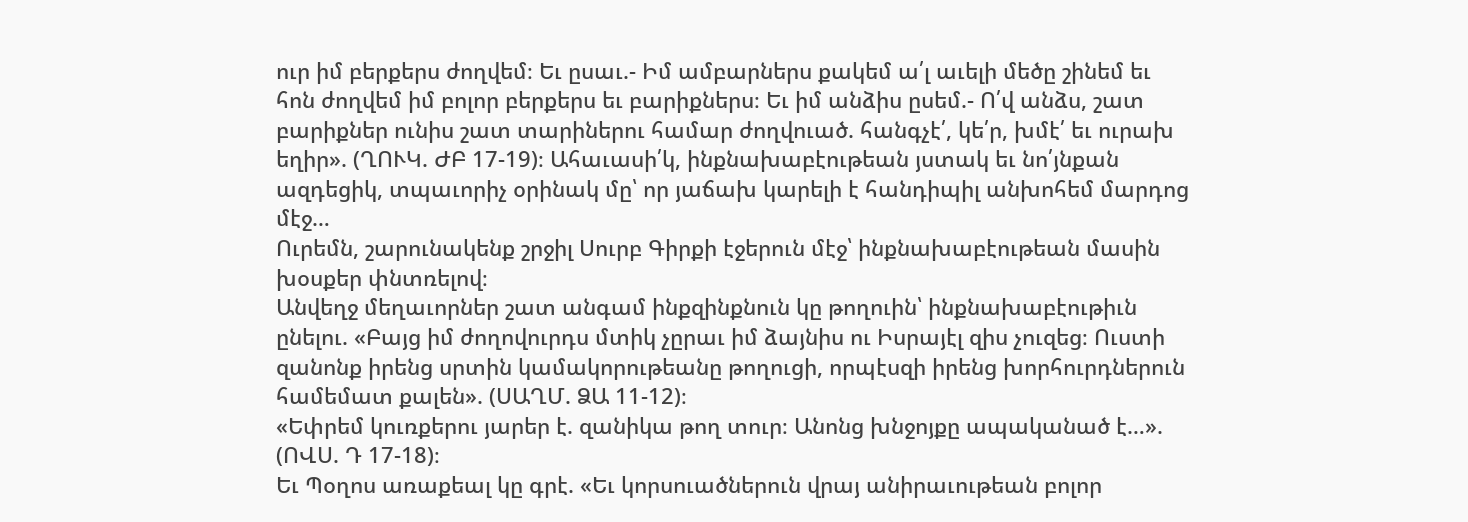ուր իմ բերքերս ժողվեմ։ Եւ ըսաւ.- Իմ ամբարներս քակեմ ա՛լ աւելի մեծը շինեմ եւ հոն ժողվեմ իմ բոլոր բերքերս եւ բարիքներս։ Եւ իմ անձիս ըսեմ.- Ո՛վ անձս, շատ բարիքներ ունիս շատ տարիներու համար ժողվուած. հանգչէ՛, կե՛ր, խմէ՛ եւ ուրախ եղիր». (ՂՈՒԿ. ԺԲ 17-19)։ Ահաւասի՛կ, ինքնախաբէութեան յստակ եւ նո՛յնքան ազդեցիկ, տպաւորիչ օրինակ մը՝ որ յաճախ կարելի է հանդիպիլ անխոհեմ մարդոց մէջ…
Ուրեմն, շարունակենք շրջիլ Սուրբ Գիրքի էջերուն մէջ՝ ինքնախաբէութեան մասին խօսքեր փնտռելով։
Անվեղջ մեղաւորներ շատ անգամ ինքզինքնուն կը թողուին՝ ինքնախաբէութիւն ընելու. «Բայց իմ ժողովուրդս մտիկ չըրաւ իմ ձայնիս ու Իսրայէլ զիս չուզեց։ Ուստի զանոնք իրենց սրտին կամակորութեանը թողուցի, որպէսզի իրենց խորհուրդներուն համեմատ քալեն». (ՍԱՂՄ. ՁԱ 11-12)։
«Եփրեմ կուռքերու յարեր է. զանիկա թող տուր։ Անոնց խնջոյքը ապականած է…». (ՈՎՍ. Դ 17-18)։
Եւ Պօղոս առաքեալ կը գրէ. «Եւ կորսուածներուն վրայ անիրաւութեան բոլոր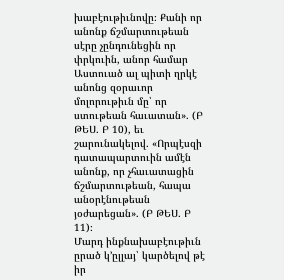խաբէութիւնովը։ Քանի որ անոնք ճշմարտութեան սէրը չընդունեցին որ փրկուին, անոր համար Աստուած ալ պիտի ղրկէ անոնց զօրաւոր մոլորութիւն մը՝ որ ստութեան հաւատան». (Բ ԹԵՍ. Բ 10), եւ շարունակելով. «Որպէսզի դատապարտուին ամէն անոնք, որ չհաւատացին ճշմարտութեան, հապա անօրէնութեան յօժարեցան». (Բ ԹԵՍ. Բ 11)։
Մարդ ինքնախաբէութիւն ըրած կ՚ըլլայ՝ կարծելով թէ իր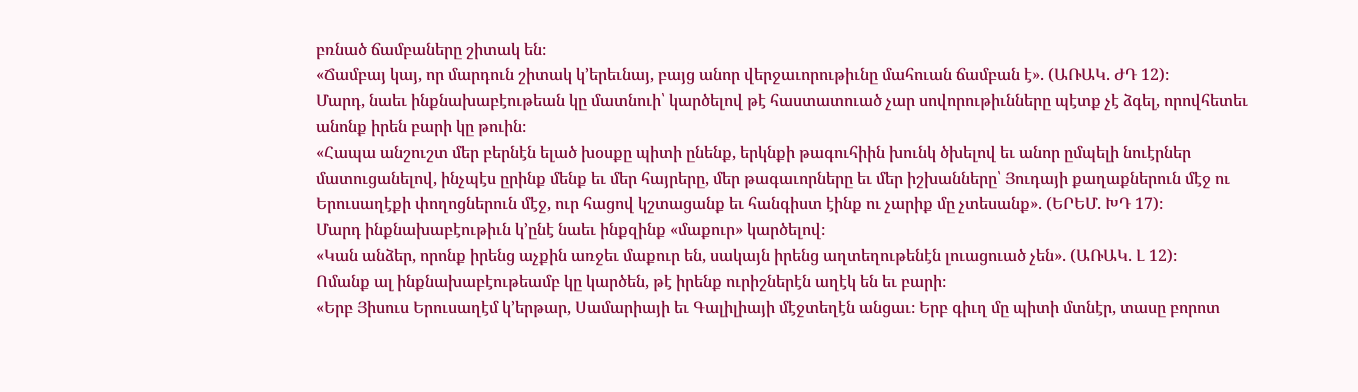բռնած ճամբաները շիտակ են։
«Ճամբայ կայ, որ մարդուն շիտակ կ՚երեւնայ, բայց անոր վերջաւորութիւնը մահուան ճամբան է». (ԱՌԱԿ. ԺԴ 12)։
Մարդ, նաեւ ինքնախաբէութեան կը մատնուի՝ կարծելով թէ հաստատուած չար սովորութիւնները պէտք չէ ձգել, որովհետեւ անոնք իրեն բարի կը թուին։
«Հապա անշուշտ մեր բերնէն ելած խօսքը պիտի ընենք, երկնքի թագուհիին խունկ ծխելով եւ անոր ըմպելի նուէրներ մատուցանելով, ինչպէս ըրինք մենք եւ մեր հայրերը, մեր թագաւորները եւ մեր իշխանները՝ Յուդայի քաղաքներուն մէջ ու Երուսաղէքի փողոցներուն մէջ, ուր հացով կշտացանք եւ հանգիստ էինք ու չարիք մը չտեսանք». (ԵՐԵՄ. ԽԴ 17)։
Մարդ ինքնախաբէութիւն կ՚ընէ նաեւ ինքզինք «մաքուր» կարծելով։
«Կան անձեր, որոնք իրենց աչքին առջեւ մաքուր են, սակայն իրենց աղտեղութենէն լուացուած չեն». (ԱՌԱԿ. Լ 12)։
Ոմանք ալ ինքնախաբէութեամբ կը կարծեն, թէ իրենք ուրիշներէն աղէկ են եւ բարի։
«Երբ Յիսուս Երուսաղէմ կ՚երթար, Սամարիայի եւ Գալիլիայի մէջտեղէն անցաւ։ Երբ գիւղ մը պիտի մտնէր, տասը բորոտ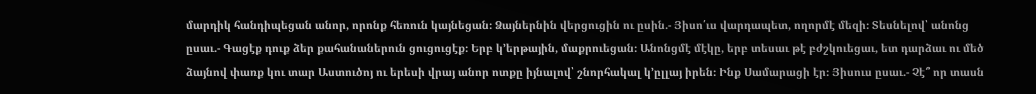մարդիկ հանդիպեցան անոր, որոնք հեռուն կայնեցան։ Ձայներնին վերցուցին ու ըսին.- Յիսո՛ւս վարդապետ, ողորմէ մեզի։ Տեսնելով՝ անոնց ըսաւ.- Գացէք դուք ձեր քահանաներուն ցուցուցէք։ Երբ կ՚երթային, մաքրուեցան։ Անոնցմէ մէկը, երբ տեսաւ թէ բժշկուեցաւ, ետ դարձաւ ու մեծ ձայնով փառք կու տար Աստուծոյ ու երեսի վրայ անոր ոտքը իյնալով՝ շնորհակալ կ՚ըլլայ իրեն։ Ինք Սամարացի էր։ Յիսուս ըսաւ.- Չէ՞ որ տասն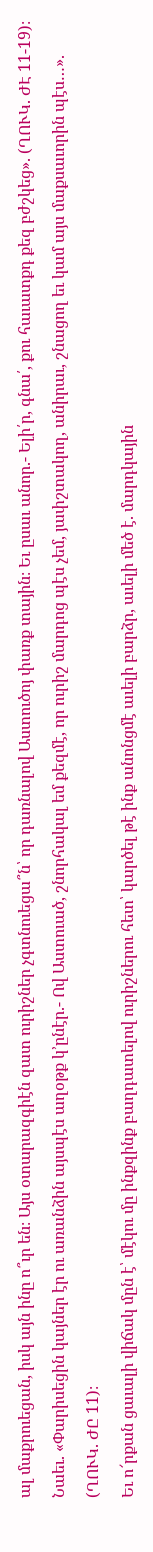ալ մաքրուեցան, իսկ այն ինը ո՞ւր են։ Այս օտարազգիէն զատ ուրիշներ չգտնուեցա՞ն՝ որ դառնալով Աստուծոյ փառք տային։ Եւ ըսաւ անոր.- Ելի՛ր, գնա՛, քու հաւատքդ քեզ բժշկեց». (ՂՈՒԿ. ԺԷ 11-19)։
Նաեւ. «Փարիսեցին կայներ էր ու առանձին այսպէս աղօթք կ՚ընէր.- Ով Աստուած, շնորհակալ եմ քեզմէ, որ ուրիշ մարդոց պէս չեմ, յափշտակող, անիրաւ, շնացող եւ կամ այս մաքսաւորին պէս…». (ՂՈՒԿ. ԺԸ 11)։
Եւ ո՜րքան ցաւալի վիճակ մըն է՝ մէկու մը ինքզինք բաղդատելով ուրիշներու հետ՝ կարծել թէ ինք անոնցմէ աւելի բարձր, աւելի մեծ է. մարդկային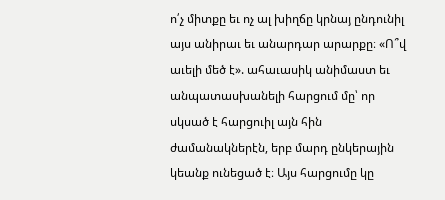ո՛չ միտքը եւ ոչ ալ խիղճը կրնայ ընդունիլ այս անիրաւ եւ անարդար արարքը։ «Ո՞վ աւելի մեծ է». ահաւասիկ անիմաստ եւ անպատասխանելի հարցում մը՝ որ սկսած է հարցուիլ այն հին ժամանակներէն, երբ մարդ ընկերային կեանք ունեցած է։ Այս հարցումը կը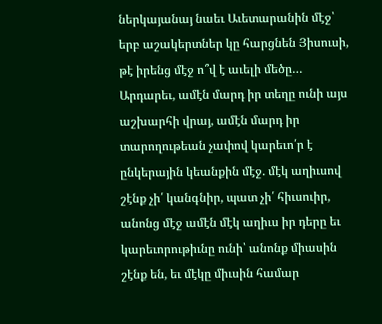ներկայանայ նաեւ Աւետարանին մէջ՝ երբ աշակերտներ կը հարցնեն Յիսուսի, թէ իրենց մէջ ո՞վ է աւելի մեծը…
Արդարեւ, ամէն մարդ իր տեղը ունի այս աշխարհի վրայ, ամէն մարդ իր տարողութեան չափով կարեւո՛ր է ընկերային կեանքին մէջ. մէկ աղիւսով շէնք չի՛ կանգնիր, պատ չի՛ հիւսուիր, անոնց մէջ ամէն մէկ աղիւս իր դերը եւ կարեւորութիւնը ունի՝ անոնք միասին շէնք են, եւ մէկը միւսին համար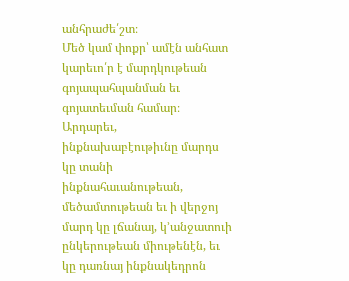անհրաժե՛շտ։
Մեծ կամ փոքր՝ ամէն անհատ կարեւո՛ր է մարդկութեան գոյապահպանման եւ գոյատեւման համար։
Արդարեւ, ինքնախաբէութիւնը մարդս կը տանի ինքնահաւանութեան, մեծամտութեան եւ ի վերջոյ մարդ կը լճանայ, կ՚անջատուի ընկերութեան միութենէն, եւ կը դառնայ ինքնակեդրոն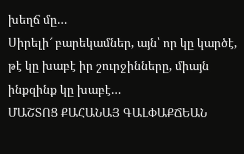խեղճ մը…
Սիրելի՜ բարեկամներ, այն՝ որ կը կարծէ, թէ կը խաբէ իր շուրջինները, միայն ինքզինք կը խաբէ…
ՄԱՇՏՈՑ ՔԱՀԱՆԱՅ ԳԱԼՓԱՔՃԵԱՆ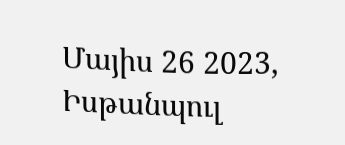Մայիս 26 2023, Իսթանպուլ